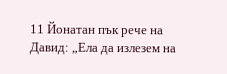11 Йонатан пък рече на Давид: „Ела да излезем на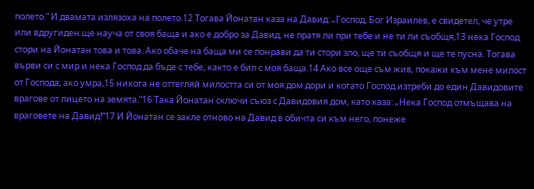полето.“ И двамата излязоха на полето.12 Тогава Йонатан каза на Давид: „Господ, Бог Израилев, е свидетел, че утре или вдругиден ще науча от своя баща и ако е добро за Давид, не пратя ли при тебе и не ти ли съобщя,13 нека Господ стори на Йонатан това и това. Ако обаче на баща ми се понрави да ти стори зло, ще ти съобщя и ще те пусна. Тогава върви си с мир и нека Господ да бъде с тебе, както е бил с моя баща.14 Ако все още съм жив, покажи към мене милост от Господа; ако умра,15 никога не оттегляй милостта си от моя дом дори и когато Господ изтреби до един Давидовите врагове от лицето на земята.“16 Така Йонатан сключи съюз с Давидовия дом, като каза: „Нека Господ отмъщава на враговете на Давид!“17 И Йонатан се закле отново на Давид в обичта си към него, понеже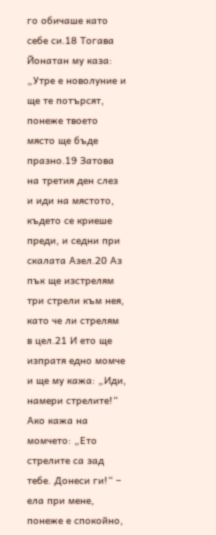го обичаше като себе си.18 Тогава Йонатан му каза: „Утре е новолуние и ще те потърсят, понеже твоето място ще бъде празно.19 Затова на третия ден слез и иди на мястото, където се криеше преди, и седни при скалата Азел.20 Аз пък ще изстрелям три стрели към нея, като че ли стрелям в цел.21 И ето ще изпратя едно момче и ще му кажа: „Иди, намери стрелите!“ Ако кажа на момчето: „Ето стрелите са зад тебе. Донеси ги!“ – ела при мене, понеже е спокойно,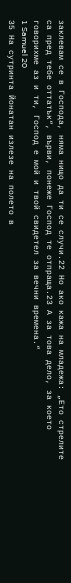заклевам се в Господа, няма нищо да ти се случи.22 Но ако кажа на младежа: „Ето стрелите са пред тебе оттатък“, върви, понеже Господ те отпраща.23 А за това дело, за което говорихме аз и ти, Господ е мой и твой свидетел за вечни времена.“
1 Samuel 20
35 На сутринта Йонатан излезе на полето в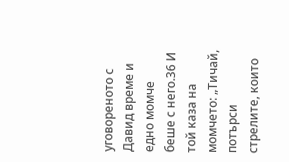уговореното с Давид време и едно момче беше с него.36 И той каза на момчето: „Тичай, потърси стрелите, които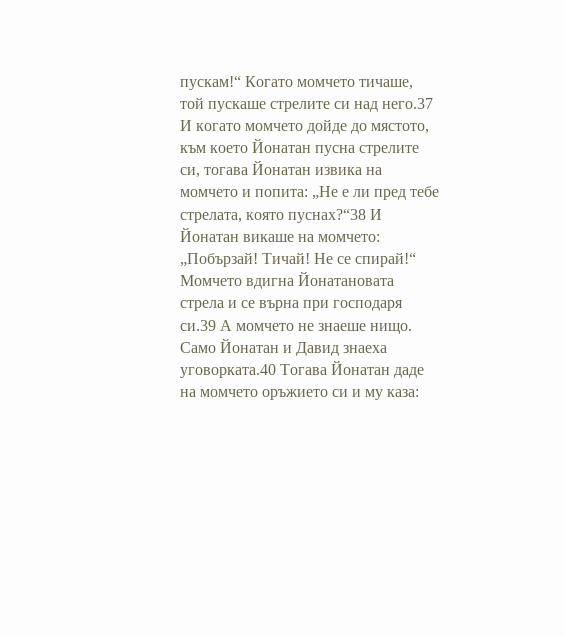пускам!“ Когато момчето тичаше, той пускаше стрелите си над него.37 И когато момчето дойде до мястото, към което Йонатан пусна стрелите си, тогава Йонатан извика на момчето и попита: „Не е ли пред тебе стрелата, която пуснах?“38 И Йонатан викаше на момчето: „Побързай! Тичай! Не се спирай!“ Момчето вдигна Йонатановата стрела и се върна при господаря си.39 А момчето не знаеше нищо. Само Йонатан и Давид знаеха уговорката.40 Тогава Йонатан даде на момчето оръжието си и му каза: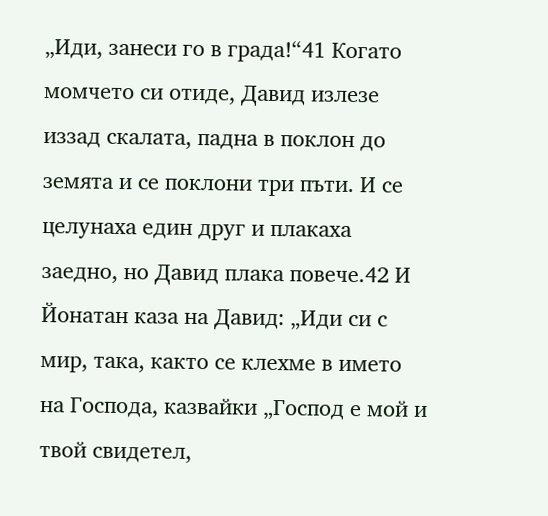„Иди, занеси го в града!“41 Когато момчето си отиде, Давид излезе иззад скалата, падна в поклон до земята и се поклони три пъти. И се целунаха един друг и плакаха заедно, но Давид плака повече.42 И Йонатан каза на Давид: „Иди си с мир, така, както се клехме в името на Господа, казвайки „Господ е мой и твой свидетел,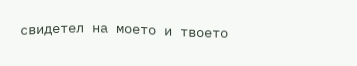свидетел на моето и твоето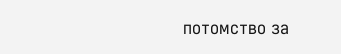потомство за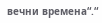вечни времена“.“